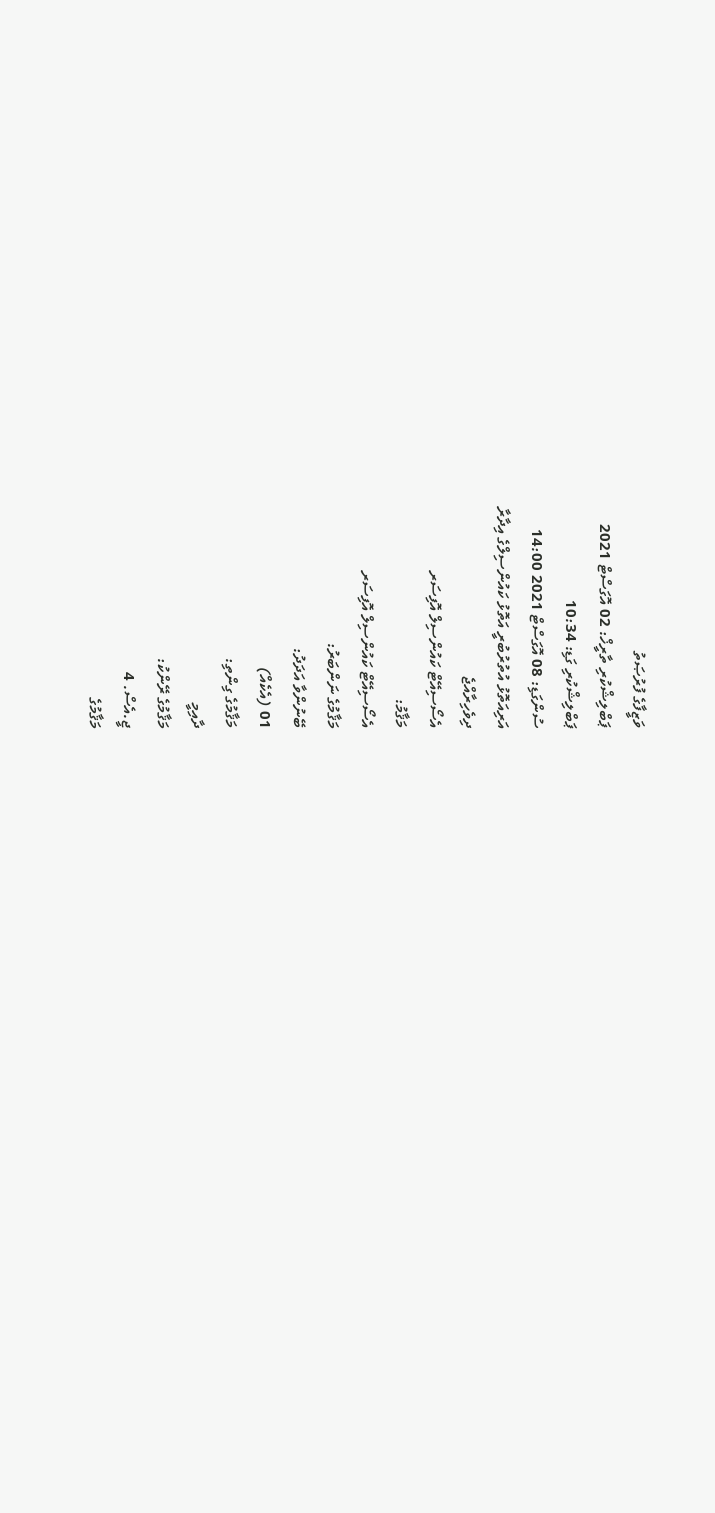ވަޒީފާގެ ފުރުޞަތު
ޕަބްލިޝްކުރި ތާރީޚް: 02 އޮގަސްޓް 2021
ޕަބްލިޝްކުރި ގަޑި: 10:34
ސުންގަޑި: 08 އޮގަސްޓް 2021 14:00
އަރިއަތޮޅު އުތުރުބުރީ އަތޮޅު ކައުންސިލްގެ އިދާރާ
ދިވެހިރާއްޖެ
އެސޯސިއޭޓް ކައުންސިލް އޮފިސަރ
މަޤާމު:
އެސޯސިއޭޓް ކައުންސިލް އޮފިސަރ
މަޤާމުގެ ނަންބަރު:
ބޭނުންވާ އަދަދު:
01 (އެކެއް)
މަޤާމުގެ ގިންތި:
ދާއިމީ
މަޤާމުގެ ރޭންކު:
ޖީ.އެސް. 4
މަޤާމުގެ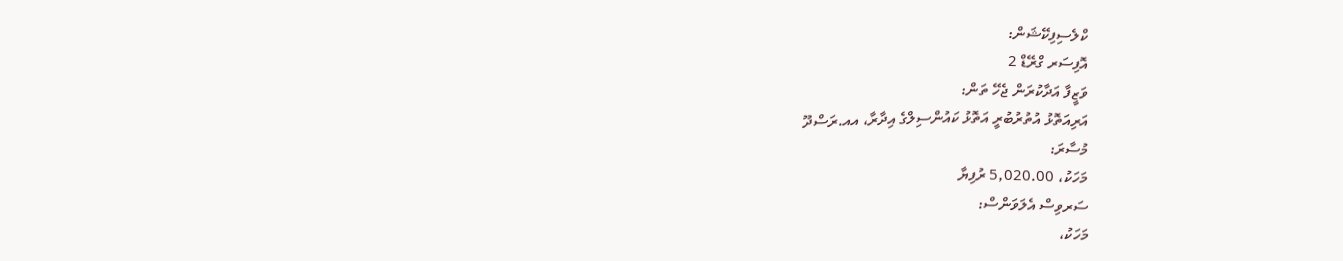ކްލެސިފިކޭޝަން:
އޮފިސަރ ގްރޭޑް 2
ވަޒީފާ އަދާކުރަން ޖެހޭ ތަން:
އަރިއަތޮޅު އުތުރުބުރީ އަތޮޅު ކައުންސިލްގެ އިދާރާ، އއ.ރަސްދޫ
މުސާރަ:
މަހަކު، 5,020.00 ރުފިޔާ
ސަރވިސް އެލަވަންސް:
މަހަކު،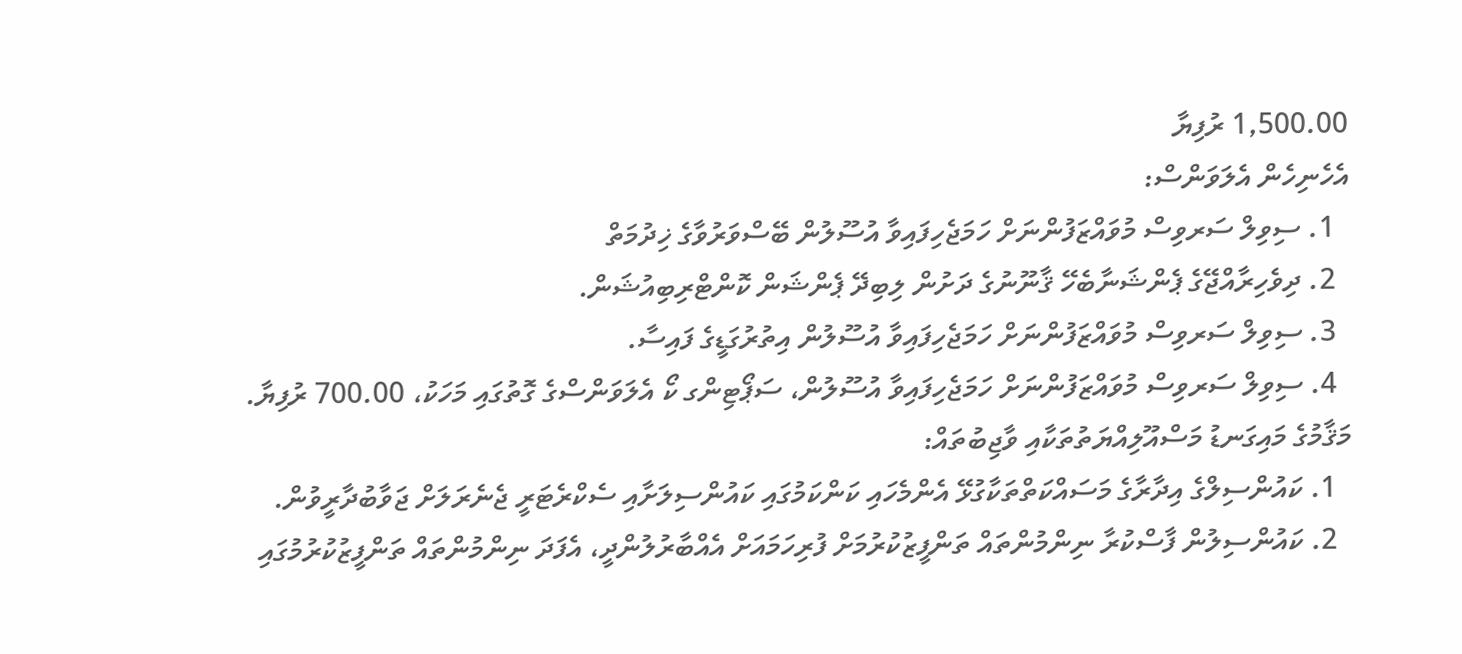1,500.00 ރުފިޔާ
އެހެނިހެން އެލަވަންސް:
  1. ސިވިލް ސަރވިސް މުވައްޒަފުންނަށް ހަމަޖެހިފައިވާ އުސޫލުން ބޭސްވަރުވާގެ ޚިދުމަތް
  2. ދިވެހިރާއްޖޭގެ ޕެންޝަނާބެހޭ ޤާނޫނުގެ ދަށުން ލިބިދޭ ޕެންޝަން ކޮންޓްރިބިއުޝަން.
  3. ސިވިލް ސަރވިސް މުވައްޒަފުންނަށް ހަމަޖެހިފައިވާ އުސޫލުން އިތުރުގަޑީގެ ފައިސާ.
  4. ސިވިލް ސަރވިސް މުވައްޒަފުންނަށް ހަމަޖެހިފައިވާ އުސޫލުން، ސަޕޯޓިންގ ކޯ އެލަވަންސްގެ ގޮތުގައި މަހަކު، 700.00 ރުފިޔާ.
މަޤާމުގެ މައިގަނޑު މަސްއޫލިއްޔަތުތަކާއި ވާޖިބުތައް:
  1. ކައުންސިލްގެ އިދާރާގެ މަސައްކަތްތަކާގުޅޭ އެންމެހައި ކަންކަމުގައި ކައުންސިލަށާއި ސެކްރެޓަރީ ޖެނެރަލަށް ޖަވާބުދާރީވުން.
  2. ކައުންސިލުން ފާސްކުރާ ނިންމުންތައް ތަންފީޒުކުރުމަށް ފުރިހަމައަށް އެއްބާރުލުންދީ، އެފަދަ ނިންމުންތައް ތަންފީޒުކުރުމުގައި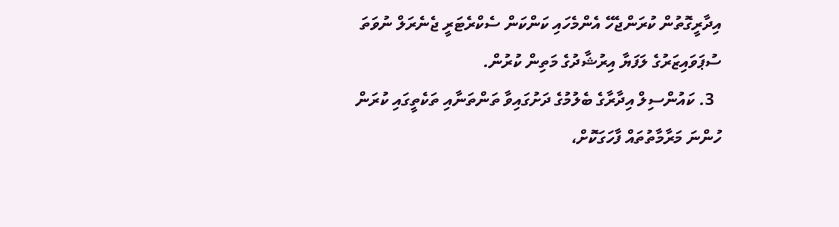އިދާރީގޮތުން ކުރަންޖެހޭ އެންމެހައި ކަންކަން ސެކްރެޓަރީ ޖެނެރަލް ނުވަތަ ސުޕަވައިޒަރުގެ ލަފަޔާ އިރުޝާދުގެ މަތިން ކުރުން.
  3. ކައުންސިލް އިދާރާގެ ބެލުމުގެ ދަށުގައިވާ ތަންތަނާއި ތަކެތީގައި ކުރަން ހުންނަ މަރާމާތުތައް ފާހަގަކޮށް،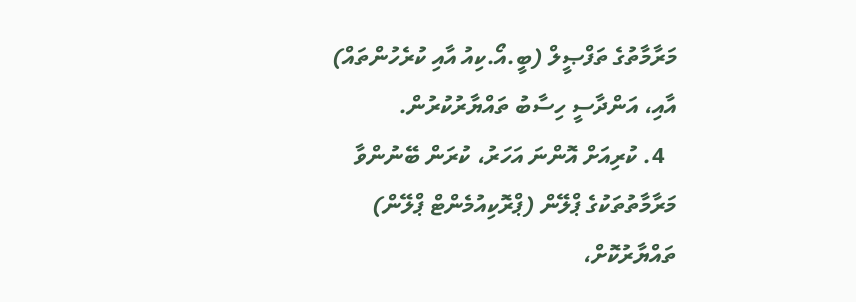މަރާމާތުގެ ތަފްޞީލް (ބީ.އޯ.ކިއު އާއި ކުރެހުންތައް) އާއި، އަންދާސީ ހިސާބު ތައްޔާރުކުރުން.
  4. ކުރިއަށް އޮންނަ އަހަރު، ކުރަން ބޭނުންވާ މަރާމާތުތަކުގެ ޕްލޭން (ޕްރޮކިއުމެންޓް ޕްލޭން) ތައްޔާރުކޮށް،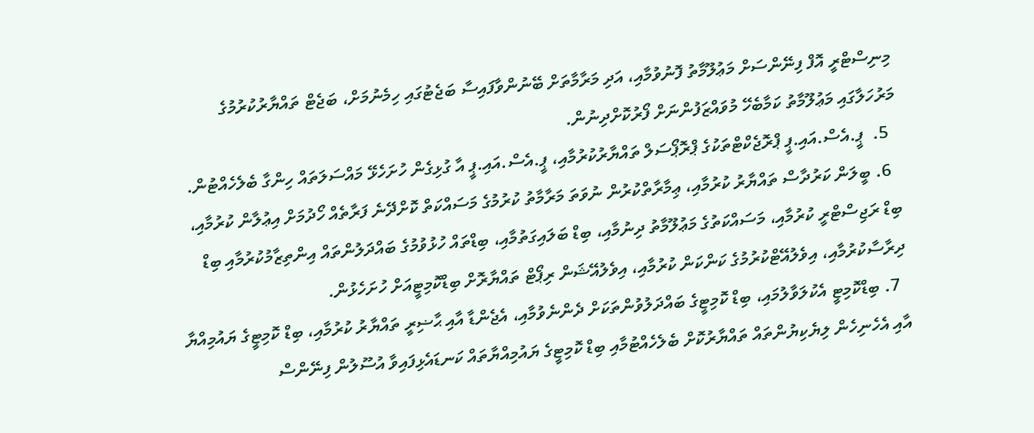މިނިސްޓްރީ އޮފް ފިނޭންސަށް މަޢުލޫމާތު ފޮނުވުމާއި، އަދި މަރާމާތަށް ބޭނުންވާފައިސާ ބަޖެޓުގައި ހިމެނުމަށް، ބަޖެޓް ތައްޔާރުކުރުމުގެ މަރުހަލާގައި މަޢުލޫމާތު ކަމާބެހޭ މުވައްޒަފުންނަށް ފޯރުކޮށްދިނުން.
  5.  ޕީ.އެސް.އައި.ޕީ ޕްރޮޖެކްޓްތަކުގެ ޕްރޮޕޯސަލް ތައްޔާރުކުރުމާއި، ޕީ.އެސް.އައި.ޕީ އާ ގުޅިގެން ހުށަހެޅޭ މައްސަލަތައް ހިންގާ ބެލެހެއްޓުން.
  6. ބީލަން ކަރުދާސް ތައްޔާރު ކުރުމާއި، ޢިމާރާތްކުރުން ނުވަތަ މަރާމާތު ކުރުމުގެ މަސައްކަތް ކޮށްދޭނެ ފަރާތެއް ހޯދުމަށް އިޢުލާން ކުރުމާއި، ބިޑް ރަޖިސްޓްރީ ކުރުމާއި، މަސައްކަތުގެ މަޢުލޫމާތު ދިނުމާއި، ބިޑް ބަލައިގަތުމާއި، ބިޑްތައް ހުޅުވުމުގެ ބައްދަލުންތައް އިންތިޒާމުކުރުމާއި ބިޑް ދިރާސާކުރުމާއި، އިވެލުއޭޓްކުރުމުގެ ކަންކަން ކުރުމާއި، އިވެލުއޭޝަން ރިޕޯޓް ތައްޔާރޮށް ބިޑްކޮމިޓީއަށް ހުށަހެޅުން.
  7. ބިޑްކޮމިޓީ އެކުލަވާލުމައި، ބިޑް ކޮމިޓީގެ ބައްދަލުވުންތަކަށް ދެންނެވުމާއި، އެޖެންޑާ އާއި ޙާޟިރީ ތައްޔާރު ކުރުމާއި، ބިޑް ކޮމިޓީގެ ޔައުމިއްޔާ އާއި އެހެނިހެން ލިޔެކިޔުންތައް ތައްޔާރުކޮށް ބެލެހެއްޓުމާއި ބިޑް ކޮމިޓީގެ ޔައުމިއްޔާތައް ކަނޑައެޅިފައިވާ އުސޫލުން ފިނޭންސް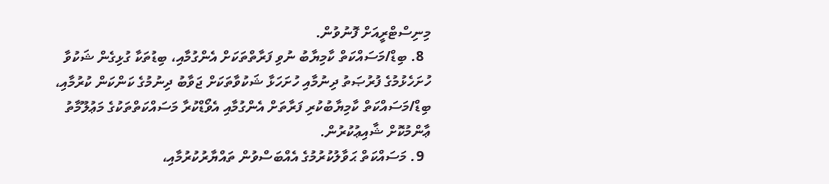މިނިސްޓްރީއަށް ފޮނުވުން.
  8. ބިޑް/މަސައްކަތް ކާމިޔާބު ނުވި ފަރާތްތަކަށް އެންގުމާއި، ބިޑުތަކާ ގުޅިގެން ޝަކުވާ ހުށަހެޅުމުގެ ފުރުޞަތު ދިނުމާއި ހުށަހަޅާ ޝަކުވާތަކަށް ޖަވާބު ދިނުމުގެ ކަންކަން ކުރުމާއި، ބިޑް/މަސައްކަތް ކާމިޔާބުކުރި ފަރާތަށް އެންގުމާއި އެވޯޑްކުރާ މަސައްކަތްތަކުގެ މަޢުލޫމާތު ޢާންމުކޮށް ޝާއިޢުކުރުން.
  9. މަސައްކަތް ޙަވާލުކުރުމުގެ އެއްބަސްވުން ތައްޔާރުކުރުމާއި،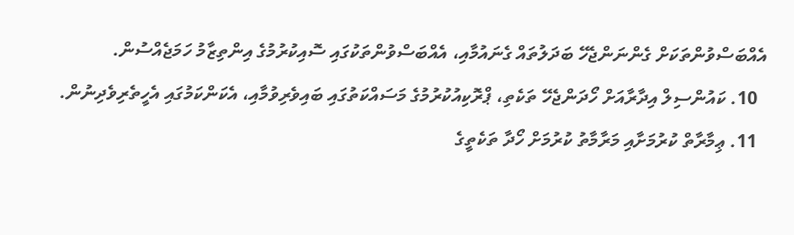އެއްބަސްވުންތަކަށް ގެންނަންޖެހޭ ބަދަލުތައް ގެނައުމާއި، އެއްބަސްވުންތަކުގައި ސޮއިކުރުމުގެ އިންތިޒާމު ހަމަޖެއްސުން.
  10. ކައުންސިލް އިދާރާއަށް ހޯދަންޖެހޭ ތަކެތި، ޕްރޮކިއުކުރުމުގެ މަސައްކަތުގައި ބައިވެރިވުމާއި، އެކަންކަމުގައި އެހީތެރިވެދިނުން.
  11. ޢިމާރާތް ކުރުމަށާއި މަރާމާތު ކުރުމަށް ހޯދާ ތަކެތީގެ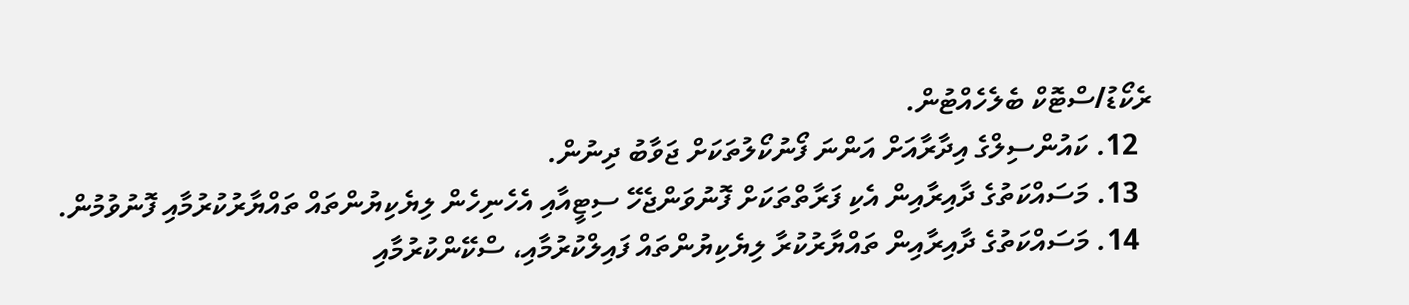ރެކޯޑު/ސްޓޮކް ބެލެހެއްޓުން.
  12. ކައުންސިލްގެ އިދާރާއަށް އަންނަ ފޯނުކޯލުތަކަށް ޖަވާބު ދިނުން.
  13. މަސައްކަތުގެ ދާއިރާއިން އެކި ފަރާތްތަކަށް ފޮނުވަންޖެހޭ ސިޓީއާއި އެހެނިހެން ލިޔެކިޔުންތައް ތައްޔާރުކުރުމާއި ފޮނުވުމުން.
  14. މަސައްކަތުގެ ދާއިރާއިން ތައްޔާރުކުރާ ލިޔެކިޔުންތައް ފައިލްކުރުމާއި، ސްކޭންކުރުމާއި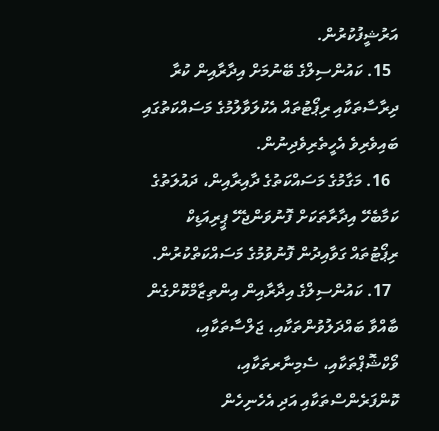އަރުޝީފުކުރުން.
  15. ކައުންސިލްގެ ބޭނުމަށް އިދާރާއިން ކުރާ ދިރާސާތަކާއި ރިޕޯޓުތައް އެކުލަވާލުމުގެ މަސައްކަތުގައި ބައިވެރިވެ އެހީތެރިވެދިނުން.
  16. މަގާމުގެ މަސައްކަތުގެ ދާއިރާއިން، ދައުލަތުގެ ކަމާބެހޭ އިދާރާތަކަށް ފޮނުވަންޖެހޭ ޕީރިއަޑިކް ރިޕޯޓުތައް ގަވާއިދުން ފޮނުވުމުގެ މަސައްކަތްކުރުން.
  17. ކައުންސިލްގެ އިދާރާއިން އިންތިޒާމްކޮށްގެން ބާއްވާ ބައްދަލުވުންތަކާއި، ޖަލްސާތަކާއި، ވޯކްޝޮޕްތަކާއި، ސެމިނާރތަކާއި، ކޮންފަރެންސްތަކާއި އަދި އެހެނިހެން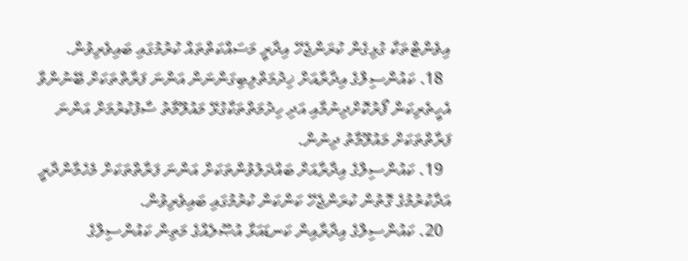އިވެންޓްތަކާ ގުޅިގެން ކުރަންޖެހޭ އިދާރީ މަސައްކަތްތައް ކުރުމުގައި ބައިވެރިވުން.
  18. ކައުންސިލްގެ އިދާރާއަށް ޚިދުމަތްލިބިގަންނަން އަންނަ ފަރާތްތަކަށް ބޭނުންވާ އެހީތެރިކަން ފޯރުކޮށްދިނުމާއި އަދި ހިދުމަތްތަކާގުޅޭ މައުލޫމާތު ސާފުކުރުމަށް އަންނަ ފަރާތްތަކަށް މައުލޫމާތު ދިނުން.
  19. ކައުންސިލްގެ އިދާރާއަށް ބައްދަލުވުންތަކަށް އަންނަ ފަރާތްތަކަށް މެހެމާންދާރީ އަދާކުރުމުގެ ގޮތުން ކުރަންޖެހޭ ކަންކަން ކުރުމުގައި ބައިވެރިވުން.
  20. ކައުންސިލްގެ އިދާރާއިން ކަނޑައަޅާ އުޞޫލެއްގެ މަތިން ކައުންސިލްގެ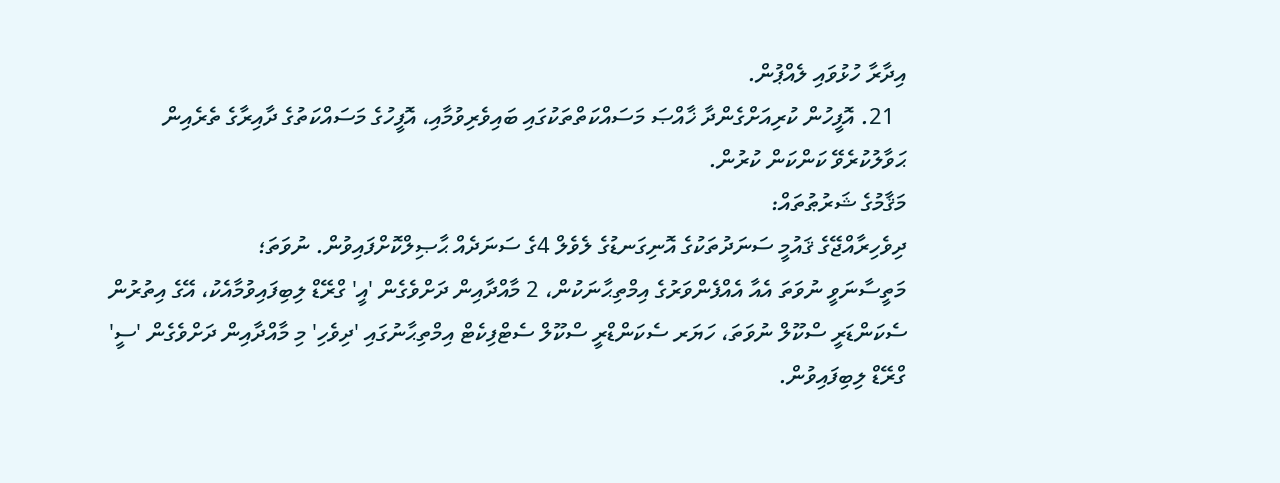އިދާރާ ހުޅުވައި ލެއްޕުން.
  21. އޮފީހުން ކުރިއަށްގެންދާ ޚާއްޞަ މަސައްކަތްތަކުގައި ބައިވެރިވުމާއި، އޮފީހުގެ މަސައްކަތުގެ ދާއިރާގެ ތެރެއިން ޙަވާލުކުރެވޭ ކަންކަން ކުރުން.
މަޤާމުގެ ޝަރުޠުތައް:
ދިވެހިރާއްޖޭގެ ޤައުމީ ސަނަދުތަކުގެ އޮނިގަނޑުގެ ލެވެލް 4ގެ ސަނަދެއް ޙާޞިލްކޮށްފައިވުން. ނުވަތަ؛
މަތީސާނަވީ ނުވަތަ އެއާ އެއްފެންވަރުގެ އިމްތިޙާނަކުން، 2 މާއްދާއިން ދަށްވެގެން 'އީ' ގްރޭޑް ލިބިފައިވުމާއެކު، އޭގެ އިތުރުން ސެކަންޑަރީ ސްކޫލް ނުވަތަ، ހަޔަރ ސެކަންޑްރީ ސްކޫލް ސެޓްފިކެޓް އިމްތިޙާނުގައި 'ދިވެހި' މި މާއްދާއިން ދަށްވެގެން 'ސީ' ގްރޭޑް ލިބިފައިވުން.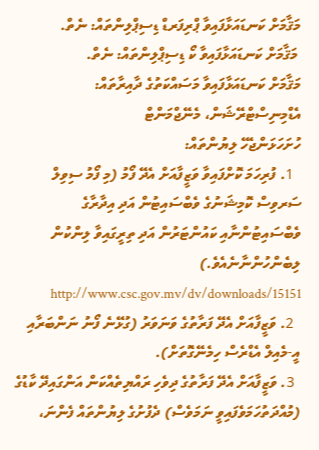މަޤާމަށް ކަނޑައަޅާފައިވާ ޕްރިފަރޑް ޑިސިޕްލިންތައް: ނެތް.
 މަޤާމަށް ކަނޑައަޅާފައިވާ ކޯ ޑިސިޕްލިންތައް: ނެތް.
މަޤާމަށް ކަނޑައަޅާފައިވާ މަސައްކަތުގެ ދާއިރާތައް: އެޑްމިނިސްޓްރޭޝަން، މެނޭޖްމަންޓް
ހުށަހަޅަންޖެހޭ ލިޔުންތައް:
  1. ފުރިހަމަ ކޮށްފައިވާ ވަޒީފާއަށް އެދޭ ފޯމު (މި ފޯމު ސިވިލް ސަރވިސް ކޮމިޝަނުގެ ވެބްސައިޓުން އަދި އިދާރާގެ ވެބްސައިޓުންނާއި ކައުންޓަރުން އަދި ތިރީގައިވާ ލިންކުން ލިބެންހުންނާނެއެވެ.) http://www.csc.gov.mv/dv/downloads/15151
  2. ވަޒީފާއަށް އެދޭ ފަރާތުގެ ވަނަވަރު (ގުޅޭނެ ފޯނު ނަންބަރާއި އީ-މެއިލް އެޑްރެސް ހިމެނޭގޮތަށް).
  3. ވަޒީފާއަށް އެދޭ ފަރާތުގެ ދިވެހި ރައްޔިތެއްކަން އަންގައިދޭ ކާޑުގެ (މުއްދަތުހަމަވެފައިވީ ނަމަވެސް) ދެފުށުގެ ލިޔުންތައް ފެންނަ،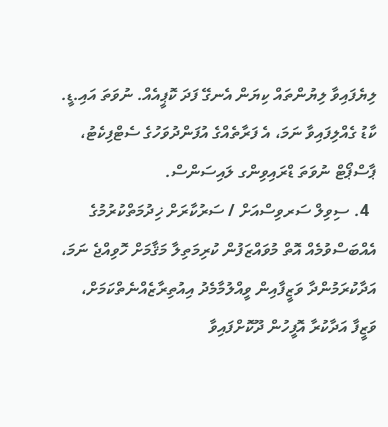ލިޔެފައިވާ ލިޔުންތައް ކިޔަން އެނގޭ ފަދަ ކޮޕީއެއް. ނުވަތަ އައި.ޑީ. ކާޑު ގެއްލިފައިވާ ނަމަ، އެ ފަރާތެއްގެ އުފަންދުވަހުގެ ސެޓްފިކެޓު، ޕާސްޕޯޓް ނުވަތަ ޑްރައިވިންގ ލައިސަންސް.
  4. ސިވިލް ސަރވިސްއަށް / ސަރުކާރަށް ޚިދުމަތްކުރުމުގެ އެއްބަސްވުމެއް އޮތް މުވައްޒަފުން ކުރިމަތިލާ މަޤާމަށް ހޮވިއްޖެ ނަމަ، އަދާކުރަމުންދާ ވަޒީފާއިން ވީއްލުމާމެދު އިއުތިރާޒެއްނެތްކަމަށް، ވަޒީފާ އަދާކުރާ އޮފީހުން ދޫކޮށްފައިވާ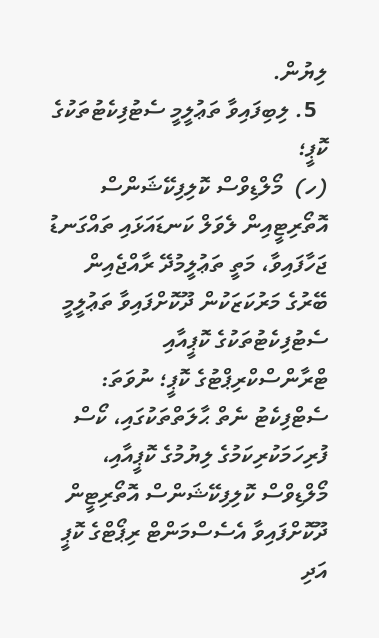ލިޔުން.
  5. ލިބިފައިވާ ތަޢުލީމީ ސެޓުފިކެޓުތަކުގެ ކޮޕީ؛
(ހ)  މޯލްޑިވްސް ކޮލިފިކޭޝަންސް އޮތޯރިޓީއިން ލެވަލް ކަނޑައަޅައި ތައްގަނޑު ޖަހާފައިވާ، މަތީ ތަޢުލީމުދޭ ރާއްޖެއިން ބޭރުގެ މަރުކަޒަކުން ދޫކޮށްފައިވާ ތަޢުލީމީ ސެޓުފިކެޓުތަކުގެ ކޮޕީއާއި ޓްރާންސްކްރިޕްޓުގެ ކޮޕީ؛ ނުވަތަ: ސެޓްފިކެޓު ނެތް ޙާލަތްތަކުގައި، ކޯސް ފުރިހަމަކުރިކަމުގެ ލިޔުމުގެ ކޮޕީއާއި، މޯލްޑިވްސް ކޮލިފިކޭޝަންސް އޮތޯރިޓީން ދޫކޮށްފައިވާ އެސެސްމަންޓް ރިޕޯޓްގެ ކޮޕީ އަދި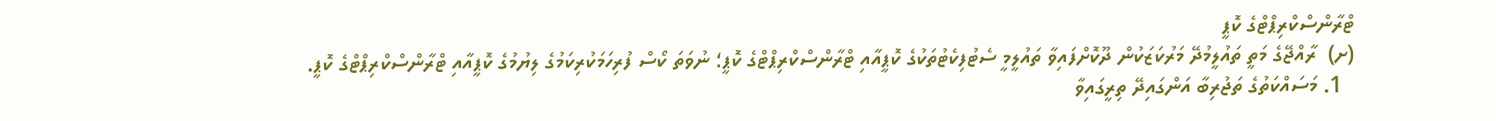ޓްރާންސްކްރިޕްޓްގެ ކޮޕީ
(ށ)  ރާއްޖޭގެ މަތީ ތައުލީމުދޭ މަރުކަޒަކުން ދޫކޮށްފައިވާ ތައުލީމީ ސެޓުފިކެޓުތަކުގެ ކޮޕީއާއި ޓްރާންސްކްރިޕްޓްގެ ކޮޕީ؛ ނުވަތަ ކޯސް ފުރިހަމަކުރިކަމުގެ ލިޔުމުގެ ކޮޕީއާއި ޓްރާންސްކްރިޕްޓްގެ ކޮޕީ.
  1. މަސައްކަތުގެ ތަޖުރިބާ އަންގައިދޭ ތިރީގައިވާ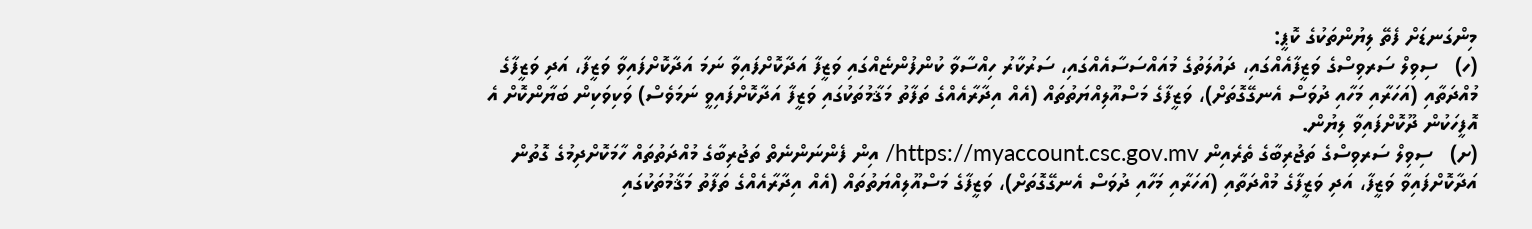މިންގަނޑަށް ފެތޭ ލިޔުންތަކުގެ ކޮޕީ:
(ހ)   ސިވިލް ސަރވިސްގެ ވަޒީފާއެއްގައި، ދައުލަތުގެ މުއައްސަސާއެއްގައި، ސަރުކާރު ހިއްސާވާ ކުންފުންޏެއްގައި ވަޒީފާ އަދާކޮށްފައިވާ ނަމަ އަދާކޮށްފައިވާ ވަޒީފާ، އަދި ވަޒީފާގެ މުއްދަތާއި (އަހަރާއި މަހާއި ދުވަސް އެނގޭގޮތަށް)، ވަޒީފާގެ މަސްއޫލިއްޔަތުތައް (އެއް އިދާރާއެއްގެ ތަފާތު މަޤާމުތަކުގައި ވަޒީފާ އަދާކޮށްފައިވީ ނަމަވެސް) ވަކިވަކިން ބަޔާންކޮށް އެ އޮފީހަކުން ދޫކޮށްފައިވާ ލިޔުން.
(ށ)   ސިވިލް ސަރވިސްގެ ތަޖުރިބާގެ ތެރެއިން https://myaccount.csc.gov.mv/ އިން ފެންނަންނެތް ތަޖުރިބާގެ މުއްދަތުތައް ހާމަކޮށްދިމުގެ ގޮތުން އަދާކޮށްފައިވާ ވަޒީފާ، އަދި ވަޒީފާގެ މުއްދަތާއި (އަހަރާއި މަހާއި ދުވަސް އެނގޭގޮތަށް)، ވަޒީފާގެ މަސްއޫލިއްޔަތުތައް (އެއް އިދާރާއެއްގެ ތަފާތު މަޤާމުތަކުގައި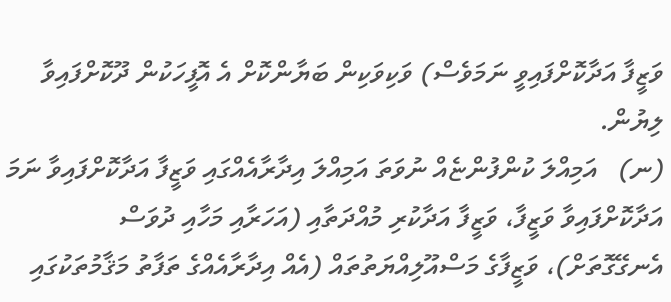ވަޒީފާ އަދާކޮށްފައިވީ ނަމަވެސް) ވަކިވަކިން ބަޔާންކޮށް އެ އޮފީހަކުން ދޫކޮށްފައިވާ ލިޔުން.
(ނ)   އަމިއްލަ ކުންފުންޏެއް ނުވަތަ އަމިއްލަ އިދާރާއެއްގައި ވަޒީފާ އަދާކޮށްފައިވާ ނަމަ އަދާކޮށްފައިވާ ވަޒީފާ، ވަޒީފާ އަދާކުރި މުއްދަތާއި (އަހަރާއި މަހާއި ދުވަސް އެނގޭގޮތަށް)، ވަޒީފާގެ މަސްއޫލިއްޔަތުތައް (އެއް އިދާރާއެއްގެ ތަފާތު މަޤާމުތަކުގައި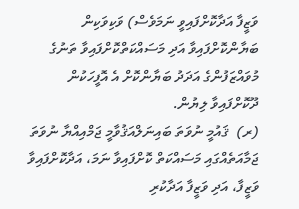ވަޒީފާ އަދާކޮށްފައިވީ ނަމަވެސް) ވަކިވަކިން ބަޔާންކޮށްފައިވާ އަދި މަސައްކަތްކޮށްފައިވާ ތަނުގެ މުވައްޒަފުންގެ އަދަދު ބަޔާންކޮށް އެ އޮފީހަކުން ދޫކޮށްފައިވާ ލިޔުން.
(ރ)  ޤައުމީ ނުވަތަ ބައިނަލްއަޤުވާމީ ޖަމްއިއްޔާ ނުވަތަ ޖަމާއަތެއްގައި މަސައްކަތް ކޮށްފައިވާ ނަމަ، އަދާކޮށްފައިވާ ވަޒީފާ، އަދި ވަޒީފާ އަދާކުރި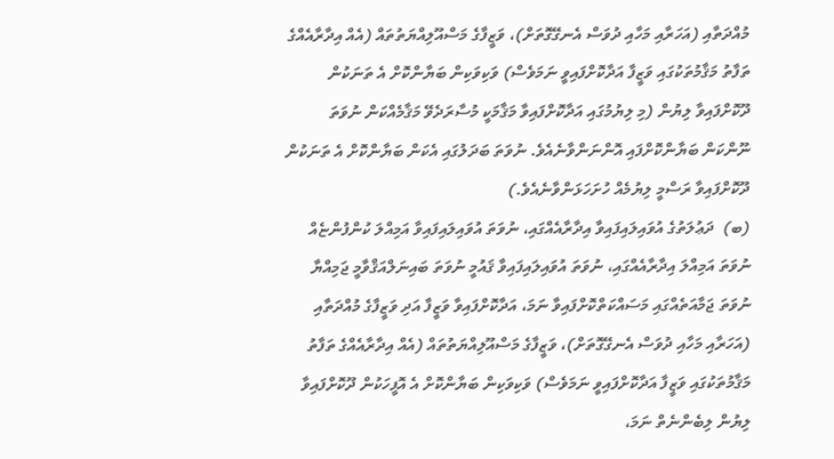މުއްދަތާއި (އަހަރާއި މަހާއި ދުވަސް އެނގޭގޮތަށް)، ވަޒީފާގެ މަސްއޫލިއްޔަތުތައް (އެއް އިދާރާއެއްގެ ތަފާތު މަޤާމުތަކުގައި ވަޒީފާ އަދާކޮށްފައިވީ ނަމަވެސް) ވަކިވަކިން ބަޔާންކޮށް އެ ތަނަކުން ދޫކޮށްފައިވާ ލިޔުން (މި ލިޔުމުގައި އަދާކޮށްފައިވާ މަޤާމަކީ މުސާރަދެވޭ މަޤާމެއްކަން ނުވަތަ ނޫންކަން ބަޔާންކޮށްފައި އޮންނަންވާނެއެވެ. ނުވަތަ ބަދަލުގައި އެކަން ބަޔާންކޮށް އެ ތަނަކުން ދޫކޮށްފައިވާ ރަސްމީ ލިޔުމެއް ހުށަހަޅަންވާނެއެވެ.)
(ބ)  ދަޢުލަތުގެ އުވައިލައިފައިވާ އިދާރާއެއްގައި، ނުވަތަ އުވައިލައިފައިވާ އަމިއްލަ ކުންފުންޏެއް ނުވަތަ އަމިއްލަ އިދާރާއެއްގައި، ނުވަތަ އުވައިލައިފައިވާ ޤައުމީ ނުވަތަ ބައިނަލްއަޤްވާމީ ޖަމިއްޔާ ނުވަތަ ޖަމާއަތެއްގައި މަސައްކަތްކޮށްފައިވާ ނަމަ، އަދާކޮށްފައިވާ ވަޒީފާ އަދި ވަޒީފާގެ މުއްދަތާއި (އަހަރާއި މަހާއި ދުވަސް އެނގޭގޮތަށް)، ވަޒީފާގެ މަސްއޫލިއްޔަތުތައް (އެއް އިދާރާއެއްގެ ތަފާތު މަޤާމުތަކުގައި ވަޒީފާ އަދާކޮށްފައިވީ ނަމަވެސް) ވަކިވަކިން ބަޔާންކޮށް އެ އޮފީހަކުން ދޫކޮށްފައިވާ ލިޔުން ލިބެންނެތް ނަމަ،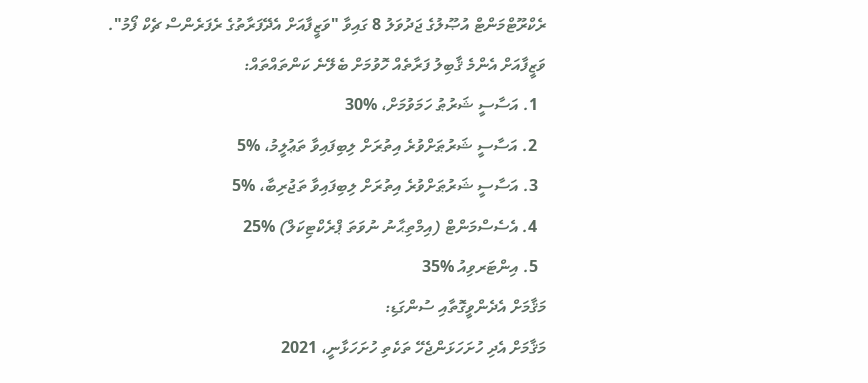ރެކްރޫޓްމަންޓް އުޞޫލުގެ ޖަދުވަލު 8 ގައިވާ "ވަޒީފާއަށް އެދޭފަރާތުގެ ރެފަރެންސް ޗެކް ފޯމު".
ވަޒީފާއަށް އެންމެ ޤާބިލު ފަރާތެއް ހޮވުމަށް ބެލޭނެ ކަންތައްތައް:
  1. އަސާސީ ޝަރުޠު ހަމަވުމަށް، %30
  2. އަސާސީ ޝަރުޠަށްވުރެ އިތުރަށް ލިބިފައިވާ ތަޢުލީމު، %5
  3. އަސާސީ ޝަރުޠަށްވުރެ އިތުރަށް ލިބިފައިވާ ތަޖުރިބާ، %5
  4. އެސެސްމަންޓް (އިމްތިޙާނު ނުވަތަ ޕްރެކްޓިކަލް) %25
  5. އިންޓަރވިއު %35
މަޤާމަށް އެދެންވީގޮތާއި ސުންގަޑި:
މަޤާމަށް އެދި ހުށަހަޅަންޖެހޭ ތަކެތި ހުށަހަޅާނީ، 2021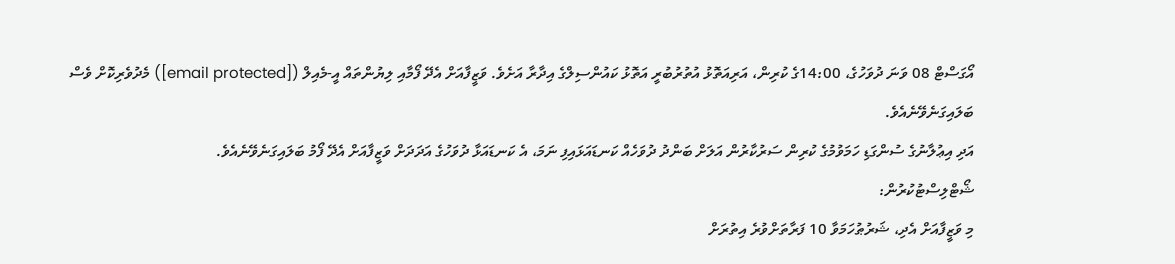އޯގަސްޓް 08 ވަނަ ދުވަހުގެ، 14:00ގެ ކުރިން، އަރިއަތޮޅު އުތުރުބުރީ އަތޮޅު ކައުންސިލްގެ އިދާރާ އަށެވެ. ވަޒީފާއަށް އެދޭ ފޯމާއި ލިޔުންތައް އީ-މެއިލް ([email protected]) މެދުވެރިކޮށް ވެސް ބަލައިގަނެވޭނެއެވެ.
އަދި އިޢުލާނުގެ ސުންގަޑި ހަމަވުމުގެ ކުރިން ސަރުކާރުން އަލަށް ބަންދު ދުވަހެއް ކަނޑައަޅައިފި ނަމަ، އެ ކަނޑައަޅާ ދުވަހުގެ އަދަދަށް ވަޒީފާއަށް އެދޭ ފޯމު ބަލައިގަނެވޭނެއެވެ.
ޝޯޓްލިސްޓުކުރުން:
މި ވަޒީފާއަށް އެދި، ޝަރުޠުހަމަވާ 10 ފަރާތަށްވުރެ އިތުރަށް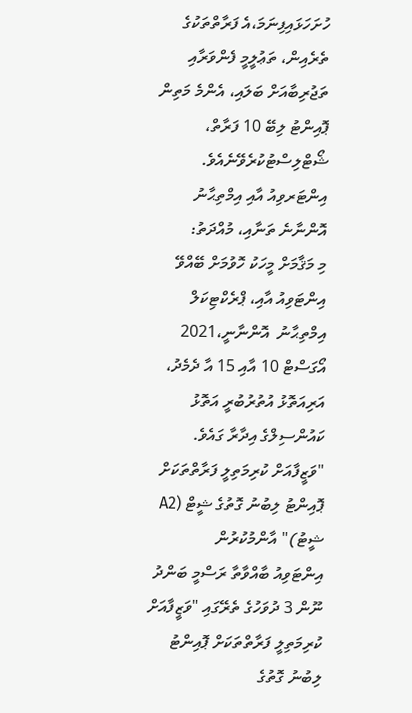ހުށަހަޅައިފިނަމަ،އެ ފަރާތްތަކުގެ ތެރެއިން، ތަޢުލީމީ ފެންވަރާއި ތަޖުރިބާއަށް ބަލައި، އެންމެ މަތިން ޕޮއިންޓު ލިބޭ 10 ފަރާތް، ޝޯޓްލިސްޓުކުރެވޭނެއެވެ.
އިންޓަރވިއު އާއި އިމްތިޙާނު އޮންނާނެ ތަނާއި، މުއްދަތު:
މި މަޤާމަށް މީހަކު ހޮވުމަށް ބޭއްވޭ އިންޓަވިއު އާއި، ޕްރެކްޓިކަލް އިމްތިޙާނު  އޮންނާނީ،2021 އޯގަސްޓް 10 އާއި 15 އާ ދެމެދު، އަރިއަތޮޅު އުތުރުބުރީ އަތޮޅު ކައުންސިލްގެ އިދާރާ ގައެވެ.
"ވަޒީފާއަށް ކުރިމަތިލީ ފަރާތްތަކަށް ޕޮއިންޓު ލިބުނު ގޮތުގެ ޝީޓް (A2 ޝީޓު)" އާންމުކުރުން
އިންޓަވިއު ބާއްވާތާ ރަސްމީ ބަންދު ނޫން 3 ދުވަހުގެ ތެރޭގައި "ވަޒީފާއަށް ކުރިމަތިލީ ފަރާތްތަކަށް ޕޮއިންޓު ލިބުނު ގޮތުގެ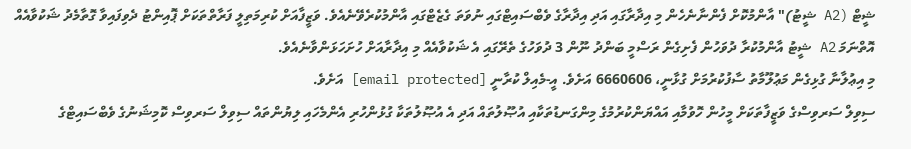ޝީޓް (A2 ޝީޓު)" އާންމުކޮށް ފެންނާނެހެން މި އިދާރާގައި އަދި އިދާރާގެ ވެބްސައިޓްގައި ނުވަތަ ގެޒެޓްގައި އާންމުކުރެވޭނެއެވެ. ވަޒީފާއަށް ކުރިމަތިލީ ފަރާތްތަކަށް ޕޮއިންޓު ދެވިފައިވާ ގޮތާމެދު ޝަކުވާއެއް އޮތްނަމަ A2 ޝީޓު އާންމުކުރާ ދުވަހުން ފެށިގެން ރަސްމީ ބަންދު ނޫން 3 ދުވަހުގެ ތެރޭގައި އެ ޝަކުވާއެއް މި އިދާރާއަށް ހުށަހަޅަންވާނެއެވެ.
މި އިޢުލާނާ ގުޅިގެން މަޢުލޫމާތު ސާފުކުރުމަށް ގުޅާނީ، 6660606 އަށެވެ. އީ-މެއިލް ކުރާނީ [email protected] އަށެވެ.
ސިވިލް ސަރވިސްގެ ވަޒީފާތަކަށް މީހުން ހޮވުމާއި އައްޔަންކުރުމުގެ މިންގަނޑުތަކާއި އުޞޫލުތައް އަދި އެ އުޞޫލުތަކާ ގުޅުންހުރި އެންމެހައި ލިޔުންތައް ސިވިލް ސަރވިސް ކޮމިޝަނުގެ ވެބްސައިޓްގެ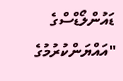ޑައުންލޯޑްސްގެ "އައްޔަންކުރުމުގެ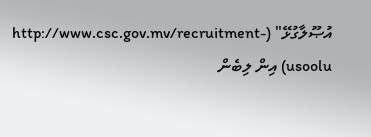އުޞޫލާގުޅޭ" (http://www.csc.gov.mv/recruitment-usoolu) އިން ލިބެން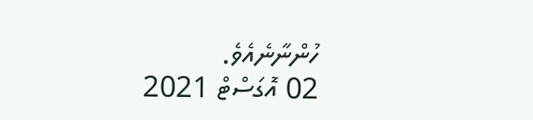ހުންނާނެއެވެ.
02 އޮގަސްޓް 2021